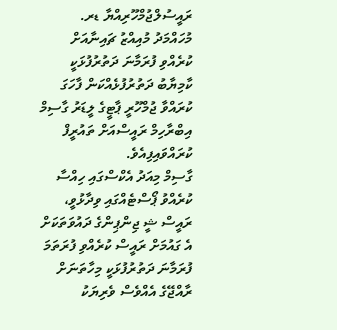ރައީސުލްޖުމްހޫރިއްޔާ ޑރ. މުހައްމަދު މުއިއްޒު ޗައިނާއަށް ކުރެއްވި ފުރަމާނަ ދަތުރުފުޅަކީ ކާމިޔާބު ދަތުރުފުޅެއްކަން ފާހަގަ ކުރައްވާ ޖުމްހޫރީ ޕާޓީގެ ލީޑަރު ގާސިމް އިބްރާހިމް ރައީސްއަށް ތައުރީފް ކުރައްވައިފިއެވެ.
ގާސިމް މިއަދު އެކްސްގައި ހިއްސާ ކުރެއްވު ޕޯސްޓެއްގައި ވިދާޅުވީ، ރައީސް ޝީ ޖިންޕިންގެ ދައުވަތަކަށް އެ ގައުމަށް ރައީސް ކުރެއްވި ފުރަތަމަ ފުރަމާނަ ދަތުރުފުޅަކީ މިހާތަނަށް ރާއްޖޭގެ އެއްވެސް ވެރިޔަކު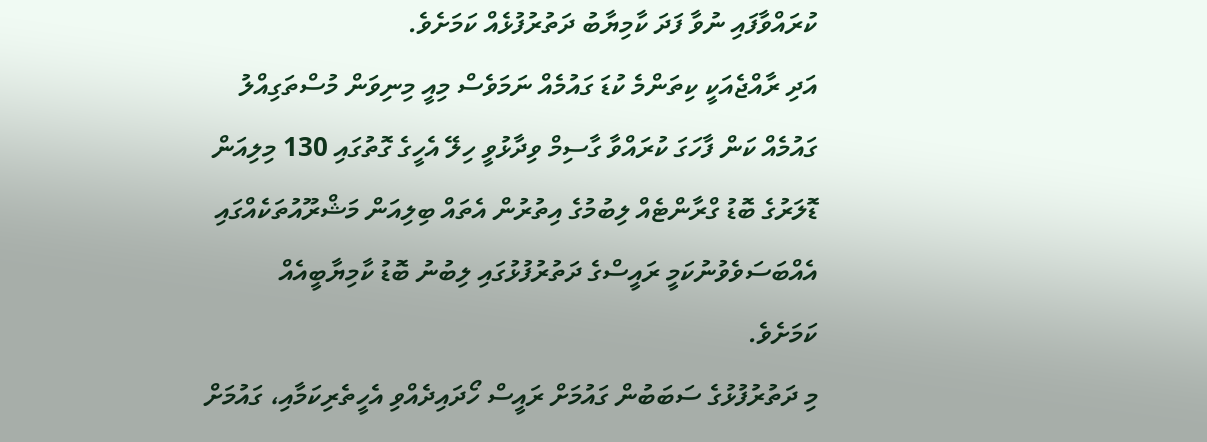ކުރައްވާފައި ނުވާ ފަދަ ކާމިޔާބު ދަތުރުފުޅެއް ކަމަށެވެ.
އަދި ރާއްޖެއަކީ ކިތަންމެ ކުޑަ ގައުމެއް ނަމަވެސް މިއީ މިނިވަން މުސްތަގިއްލު ގައުމެއް ކަން ފާހަގަ ކުރައްވާ ގާސިމް ވިދާޅުވީ ހިލޭ އެހީގެ ގޮތުގައި 130 މިލިއަން ޑޮލަރުގެ ބޮޑު ގްރާންޓެއް ލިބުމުގެ އިތުރުން އެތައް ބިލިއަން މަޝްރޫއުތަކެއްގައި އެއްބަސަވެވުނުކަމީ ރައީސްގެ ދަތުރުފުޅުގައި ލިބުނު ބޮޑު ކާމިޔާބީއެއް ކަމަށެވެ.
މި ދަތުރުފުޅުގެ ސަބަބުން ގައުމަށް ރައީސް ހޯދައިދެއްވި އެހީތެރިކަމާއި، ގައުމަށް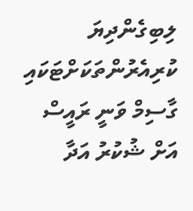ލިބިގެންދިޔަ ކުރިއެރުންތަކަށްޓަކައި ގާސިމް ވަނީ ރައީސް އަށް ޝުކުރު އަދާ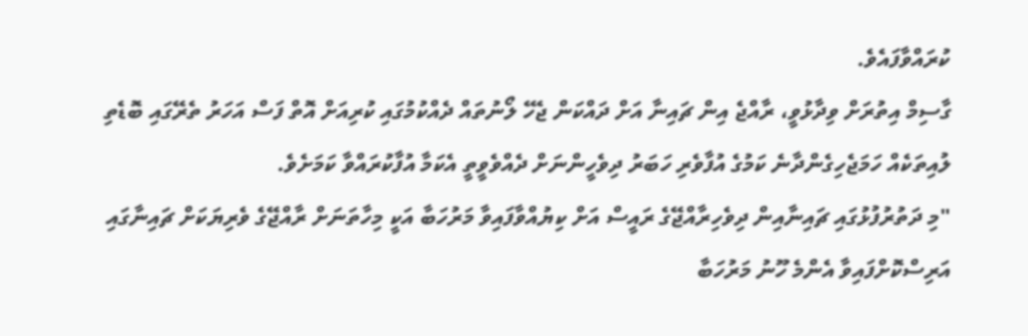ކުރައްވާފައެވެ.
ގާސިމް އިތުރަށް ވިދާޅުވީ، ރާއްޖެ އިން ޗައިނާ އަށް ދައްކަން ޖެހޭ ލޯނުތައް ދެއްކުމުގައި ކުރިއަށް އޮތް ފަސް އަހަރު ތެރޭގައި ބޮޑެތި ލުއިތަކެއް ހަމަޖެހިގެންދާނެ ކަމުގެ އުފާވެރި ހަބަރު ދިވެހީންނަށް ދެއްވެވީތީ އެކަމާ އުފާކުރައްވާ ކަމަށެވެ.
"މި ދަތުރުފުޅުގައި ޗައިނާއިން ދިވެހިރާއްޖޭގެ ރައީސް އަށް ކިޔުއްވާފައިވާ މަރުހަބާ އަކީ މިހާތަނަށް ރާއްޖޭގެ ވެރިޔަކަށް ޗައިނާގައި އަރިސްކޮށްފައިވާ އެންމެ ހޫނު މަރުހަބާ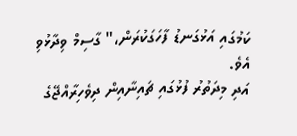ކަމުގައި އަޅުގަނޑު ފާހަގަކުރަން،" ގާސިމް ވިދާޅުވި އެވެ.
އަދި މިދަތުރު ފުޅުގައި ޗައިނާއިން ދިވެހިރާއްޖޭގެ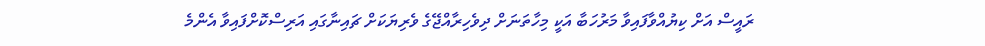ރައީސް އަށް ކިޔުއްވާފައިވާ މަރުހަބާ އަކީ މިހާތަނަށް ދިވެހިރާއްޖޭގެ ވެރިޔަކަށް ޗައިނާގައި އަރިސްކޮށްފައިވާ އެންމެ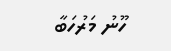ހޫނު މަރުހަބާ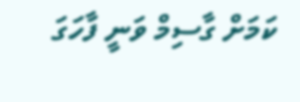ކަމަށް ގާސިމް ވަނީ ފާހަގަ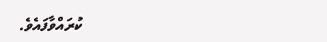ކުރައްވާފައެވެ.